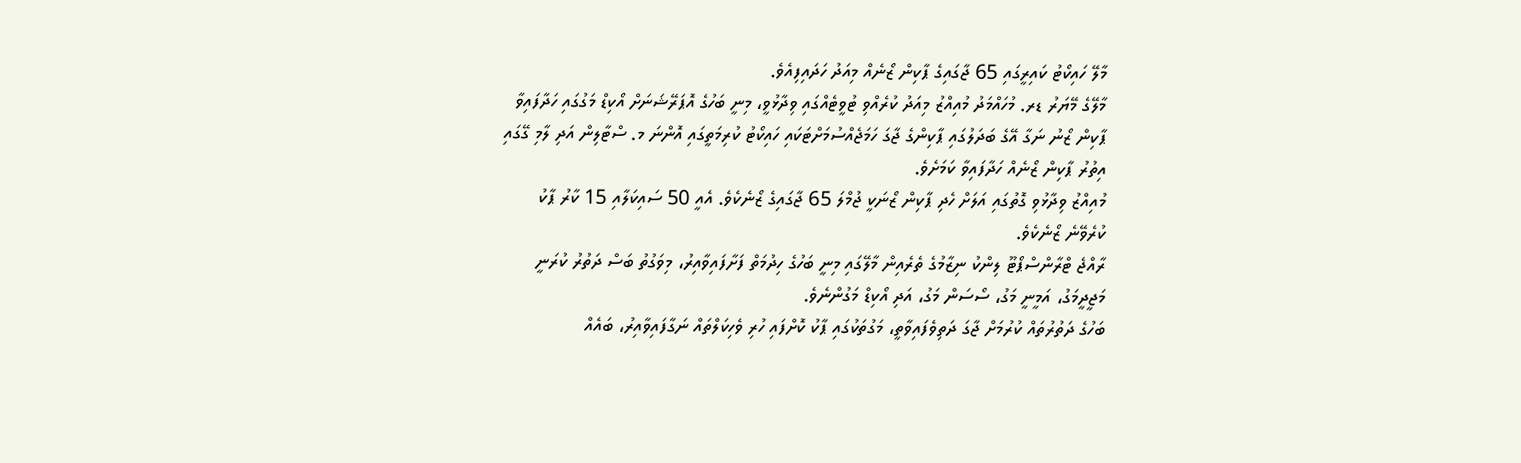މާލޭ ހައިކޯޓު ކައިރީގައި 65 ޖާގައިގެ ޕާކިން ޒޯނެއް މިއަދު ހަދައިފިއެވެ.
މާލޭގެ މޭޔަރު ޑރ. މުހައްމަދު މުއިއްޒު މިއަދު ކުރެއްވި ޓުވީޓެއްގައި ވިދާޅުވީ، މިނީ ބަހުގެ އޮޕަރޭޝަނަށް އޯކިޑް މަގުގައި ހަދާފައިވާ ޕާކިން ޒޯނު ނަގާ އޭގެ ބަދަލުގައި ޕާކިންގެ ޖާގަ ހަމަޖެއްސުމަށްޓަކައި ހައިކޯޓު ކުރިމަތީގައި އޮންނަ މ. ސްޓާލިން އަދި ލާމި ގޭގައި އިތުރު ޕާކިން ޒޯނެއް ހަދާފައިވާ ކަމަށެވެ.
މުއިއްޒު ވިދާޅުވި ގޮތުގައި އަލަށް ހެދި ޕާކިން ޒޯނަކީ ޖުމްލަ 65 ޖާގައިގެ ޒޯނެކެވެ. އެއީ 50 ސައިކަލާއި 15 ކާރު ޕާކު ކުރެވޭނެ ޒޯނެކެވެ.
ރާއްޖެ ޓްރާންސްޕޯޓޫ ލިންކު ނިޒާމުގެ ތެރެއިން މާލޭގައި މިނީ ބަހުގެ ހިދުމަތް ފަށާފައިވާއިރު، މިވަގުތު ބަސް ދަތުރު ކުރަނީ މަޖީދީމަގު، އަމީނީ މަގު، ސޯސަން މަގު، އަދި އޯކިޑް މަގުންނެވެ.
ބަހުގެ ދަތުރުތައް ކުރުމަށް ޖާގަ ދަތިވެފައިވާތީ، މަގުތަކުގައި ޕާކު ކޮށްފައި ހުރި ވެހިކަލްތައް ނަގާފައިވާއިރު، ބައެއް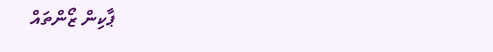ޕާކިން ޒޯންތައް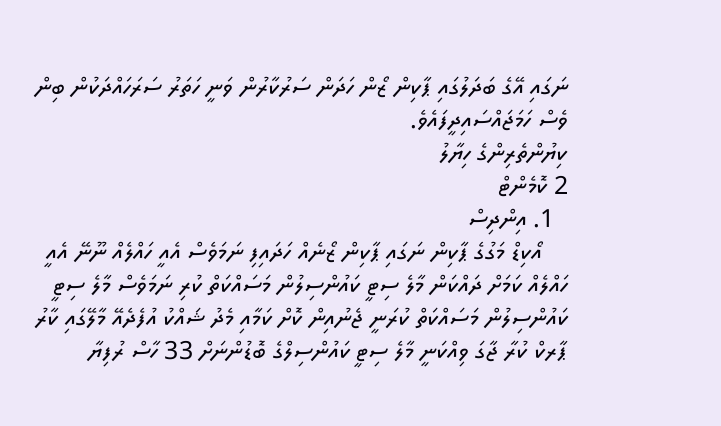ނަގައި އޭގެ ބަދަލުގައި ޕާކިން ޒޯން ހަދަން ސަރުކާރުން ވަނީ ހަތަރު ސަރަހައްދަކުން ބިން ވެސް ހަމަޖައްސައިދީފައެވެ.
ކިޔުންތެރިންގެ ހިޔާލު
2 ކޮމެންޓް
  1. އިންދިސް
    އޯކިޑް މަގުގެ ޕާކިން ނަގައި ޕާކިން ޒޯނެއް ހަދައިފި ނަމަވެސް އެއީ ހައްލެއް ނޫނޭ އެއީ ހައްލެއް ކަމަށް ދައްކަން މާލެ ސިޓީ ކައުންސިލުން މަސައްކަތް ކުރި ނަމަވެސް މާލެ ސިޓީ ކައުންސިލުން މަސައްކަތް ކުރަނީ ޖެނުއިން ކޮށް ކަމާއި މެދު ޝައްކު އުފެދެއޭ މާލޭގައި ކާރު ޕާރކް ކުރާ ޖާގަ ވިއްކަނީ މާލެ ސިޓީ ކައުންސިލްގެ ބޮޑުންނަށް 33 ހާސް ރުފިޔާ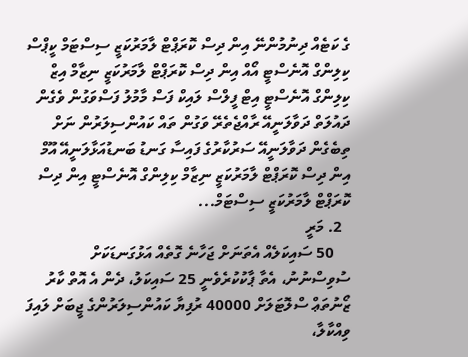ގެ ކަޓެއް ދިނުމުންނޭ އިން ދިސް ކޮރަޕްޓް ލާމަރުކަޒީ ސިސްޓަމް ކީޕްސް ކިލިންގް އޮނެސްޓީ އޯއް އިން ދިސް ކޮރަޕްޓް ލާމަރުކަޒީ ނިޒާމް އިޒް ކިލިންގް އޮނެސްޓީ އިޓް ފީލްސް ލައިކް ފަސް މާމުލު ފަސްވަގުން ވެގެން ދައުލަތް ދަވާލަނީއޭ ރާއްޖެތެރޭ ވަގުން ތައް ކައުންސިލަރުން ނަށް ތިބެގެން ދަވާލަނީއޭ ސަރުކާރުގެ ފައިސާ ގަނޑު ބަނޑުއަޅާލަނީއޭ އޫމް އިން ދިސް ކޮރަޕްޓް ލާމަރުކަޒީ ނިޒާމް ކިލިންގް އޮނެސްޓީ އިން ދިސް ކޮރަޕްޓް ލާމަރުކަޒީ ސިސްޓަމް...
  2. މަރީ
    50 ސައިކަލެއް އެތަނަށް ޖަހާނެ ގޮތެއް އަޅުގަނޑަކަށް ސުވިސްނުނު، އެތާ ޕާކުކުރެވެނީ 25 ސައިކަލު، ދެން އެ އޮތް ކާރު ޒޯނުތަޢް ސްލޮޓަލަށް 40000 ރުފިޔާ ކައުންސިލަރުންގެ ޖީބަށް ލައިފަ ވިއްކާލާ،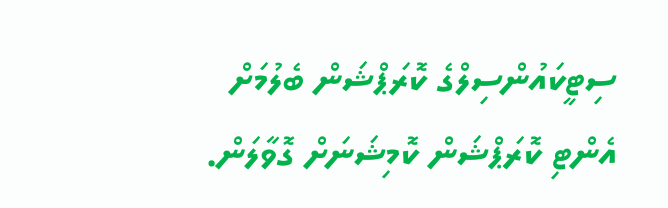ސިޓީކައުންސިލްގެ ކޮރަޕްޝަން ބެލުމަށް އެންޓި ކޮރަޕްޝަން ކޮމިޝަނަށް ގޮވާލަން.